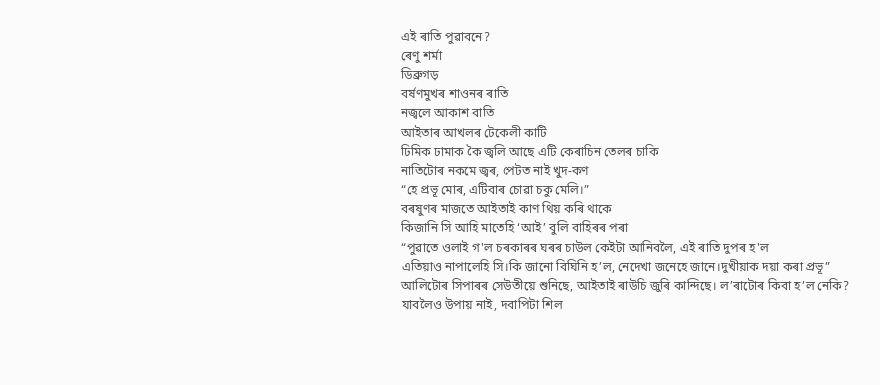এই ৰাতি পুৱাবনে?
ৰেণু শৰ্মা
ডিব্ৰুগড়
বৰ্ষণমুখৰ শাওনৰ ৰাতি
নজ্বলে আকাশ বাতি
আইতাৰ আখলৰ টেকেলী কাটি
ঢিমিক ঢামাক কৈ জ্বলি আছে এটি কেৰাচিন তেলৰ চাকি
নাতিটোৰ নকমে জ্বৰ, পেটত নাই খুদ-কণ
“হে প্ৰভূ মোৰ, এটিবাৰ চোৱা চকু মেলি।”
বৰষুণৰ মাজতে আইতাই কাণ থিয় কৰি থাকে
কিজানি সি আহি মাতেহি ‘আই’ বুলি বাহিৰৰ পৰা
“পুৱাতে ওলাই গ'ল চৰকাৰৰ ঘৰৰ চাউল কেইটা আনিবলৈ, এই ৰাতি দুপৰ হ'ল
এতিয়াও নাপালেহি সি।কি জানো বিঘিনি হ’ল, নেদেখা জনেহে জানে।দুখীয়াক দয়া কৰা প্ৰভূ”
আলিটোৰ সিপাৰৰ সেউতীয়ে শুনিছে, আইতাই ৰাউচি জুৰি কান্দিছে। ল’ৰাটোৰ কিবা হ’ল নেকি?
যাবলৈও উপায় নাই, দবাপিটা শিল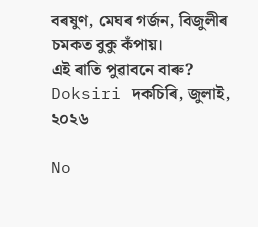বৰষুণ, মেঘৰ গৰ্জন, বিজুলীৰ চমকত বুকু কঁপায়।
এই ৰাতি পুৱাবনে বাৰু?
Doksiri দকচিৰি, জুলাই, ২০২৬

No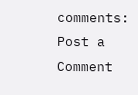comments:
Post a Comment